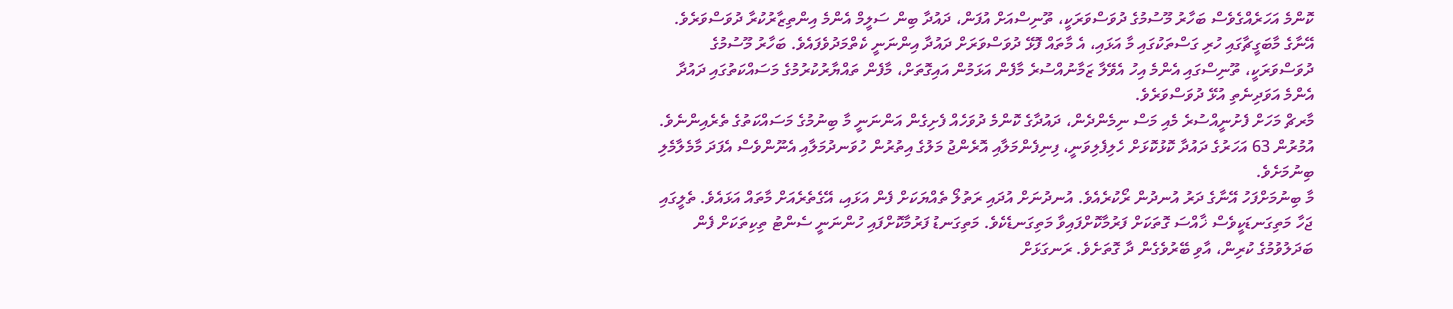ކޮންމެ އަހަރެއްގެވެސް ބަހާރު މޫސުމުގެ ދުވަސްވަރަކީ، ތޫނިސްއަށް އުފަން، ދައުދާ ބިން ސަލީމް އެންމެ އިންތިޒާރުކުރާ ދުވަސްވަރެވެ. އޭނާގެ މާބަގީޗާގައި ހުރި ގަސްތަކުގައި މާ އަޅައި، އެ މާތައް ފޮޅޭ ދުވަސްވަރަށް ދައުދާ އިންނަނީ ކެތްމަދުވެފައެވެ. ބަހާރު މޫސުމުގެ ދުވަސްވަރަކީ، ތޫނިސްގައި އެންމެ އިހު އެވޭލާ ޒަމާނުއްސުރެ މާފެން އަޅަމުން އައިގޮތަށް، މާފެން ތައްޔާރުކުރުމުގެ މަސައްކަތުގައި ދައުދާ އެންމެ އަވަދިނެތި އުޅޭ ދުވަސްވަރެވެ.
މާރޗް މަހަށް ފެށުނީއްސުރެ މެއި މަސް ނިމެންދެން، ދައުދާގެ ކޮންމެ ދުވަހެއް ފެށިގެން އަންނަނީ މާ ބިނުމުގެ މަސައްކަތުގެ ތެރެއިންނެވެ. އުމުރުން 63 އަހަރުގެ ދައުދާ ކޮޅުކޮޅަށް ހެލިފެލިވަނީ، ފިނިފެންމަލާއި އޮރެންޖު މަލުގެ އިތުރުން ހުވަނދުމަލާއި އެނޫންވެސް އެފަދަ މާމެލާމެލި ބިނުމަށެވެ.
މާ ބިނުމަށްފަހު އޭނާގެ ދަރު އުނދުން ރޯކުރެއެވެ. އުނދުނަށް އުދައި ރަތުލޯ ތެއްޔަކަށް ފެން އަޅައި، އޭގެތެރެއަށް މާތައް އަޅައެވެ. ތެލީގައި ޖަހާ މަތިގަނޑަކީވެސް ޚާއްސަ ގޮތަކަށް ފަރުމާކޮށްފައިވާ މަތިގަނޑެކެވެ. މަތިގަނޑު ފަރުމާކޮށްފައި ހުންނަނީ ސެންޓު ތިކިތަކަށް ފެން ބަދަލުވުމުގެ ކުރިން، އާވި ބޭރުވެގެން ދާ ގޮތަށެވެ. ރަނގަޅަށް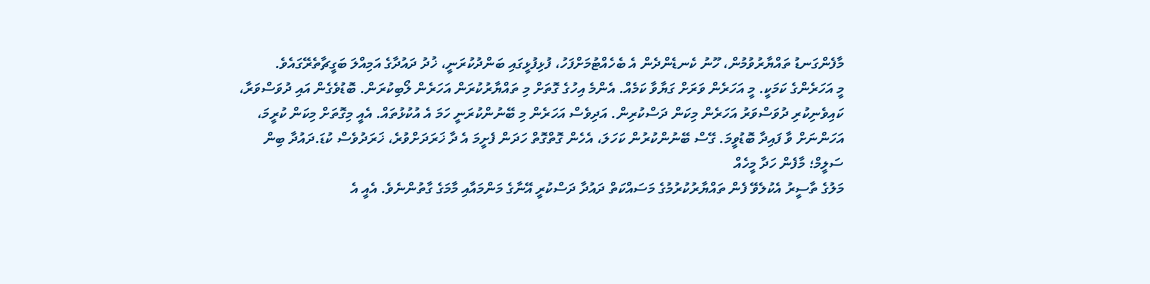މާފެންގަނޑު ތައްޔާރުވުމުން، ހޫނު ކެނޑެންދެން އެ ބެހެއްޓުމަށްފަހު، ފުޅިފުޅީގައި ބަންދުކުރަނީ، ޚުދު ދައުދާގެ އަމިއްލަ ބަގީޗާތެރޭގައެވެ.
މީ އަހަރެންގެ ކަމަކީ. މީ އަހަރެން ވަރަށް ގަޔާވާ ކަމެއް. އެންމެ އިހުގެ ގޮތަށް މި ތައްޔާރުކުރަން އަހަރެން ލޯބިކުރަން. ބޮޑުވެގެން އައި ދުވަސްވަރާ، ކައިވެނިކުރި ދުވަސްވަރު އަހަރެން މިކަން ދަސްކުރިން. އަދިވެސް އަހަރެން މި ބޭނުންކުރަނީ ހަމަ އެ އުކުޅުތައް. އެއީ މިގޮތަށް މިކަން ކުރީމަ، އަހަންނަށް ވާ ފައިދާ ބޮޑުވީމަ. ގޭސް ބޭނުންކުރުން ކަހަލަ، އެހެން ގޮތްގޮތް ހަދަން ފެށީމަ އެ ދާ ޚަރަދަށްވުރެ، ޚަރަދުވެސް ކުޑަ.ދައުދާ ބިން ސަލީމް؛ މާފެން ހަދާ މީހެއް
މަލުގެ ތާސީރު އެކުލެވޭ ފެން ތައްޔާރުކުރުމުގެ މަސައްކަތް ދައުދާ ދަސްކުރީ އޭނާގެ މަންމައާއި މާމަގެ ގާތުންނެވެ. އެއީ އެ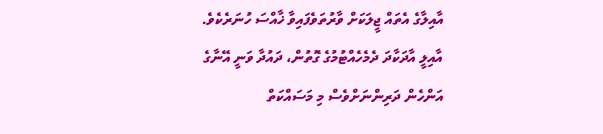އާއިލާގެ އެތައް ޖީލަކަށް ވާރުތަވެފައިވާ ޚާއްސަ ހުނަރެކެވެ. އާއިލީ އާދަކާދަ ދެމެހެއްޓުމުގެ ގޮތުން، ދައުދާ ވަނީ އޭނާގެ އަންހެން ދަރިންނަށްވެސް މި މަސައްކަތް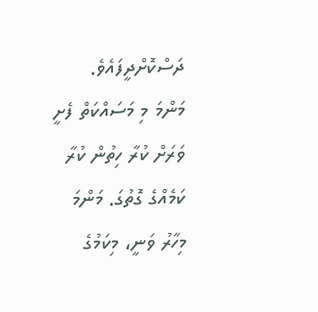ދަސްކޮށްދީފައެވެ.
މަންމަ މި މަސައްކަތް ފެށީ ވަރަށް ކުރާ ހިތުން ކުރާ ކަމެއްގެ ގޮތުގަ. މަންމަ މިހާރު ވަނީ، މިކަމުގެ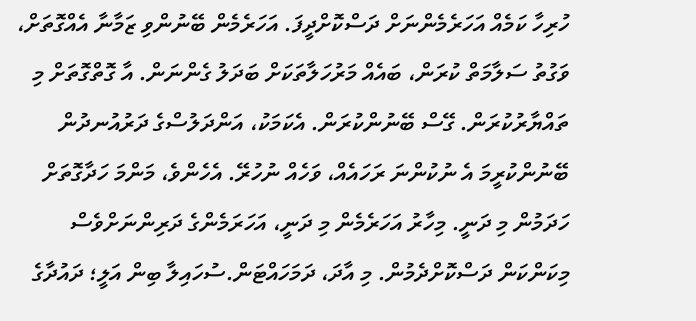ހުރިހާ ކަމެއް އަހަރެމެންނަށް ދަސްކޮށްދީފަ. އަހަރެމެން ބޭނުންވި ޒަމާނާ އެއްގޮތަށް، ވަގުތު ސަލާމަތް ކުރަން، ބައެއް މަރުހަލާތަކަށް ބަދަލު ގެންނަން. އާ ގޮތްގޮތަށް މި ތައްޔާރުކުރަން. ގޭސް ބޭނުންކުރަން. އެކަމަކު، އަންދަލުސްގެ ދަރުއުނދުން ބޭނުންކުރީމަ އެ ނުކުންނަ ރަހައެއް، ވަހެއް ނުހުރޭ. އެހެންވެ، މަންމަ ހަދާގޮތަށް ހަދަމުން މި ދަނީ. މިހާރު އަހަރެމެން މި ދަނީ، އަހަރަމެންގެ ދަރިންނަށްވެސް މިކަންކަން ދަސްކޮށްދެމުން. މި އާދަ، ދަމަހައްޓަން.ސުހައިލާ ބިން އަލީ؛ ދައުދާގެ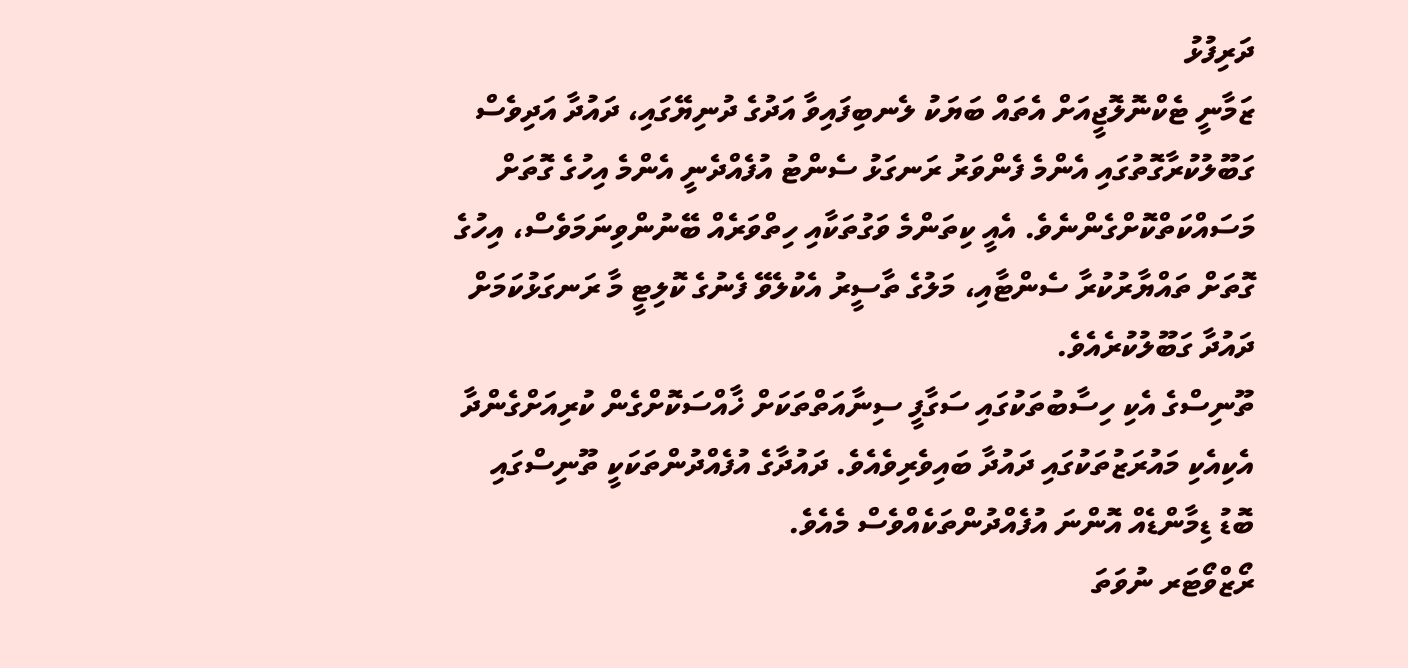ދަރިފުޅު
ޒަމާނީ ޓެކްނޮލޮޖީއަށް އެތައް ބަޔަކު ލެނބިފައިވާ އަދުގެ ދުނިޔޭގައި، ދައުދާ އަދިވެސް ގަބޫލުކުރާގޮތުގައި އެންމެ ފެންވަރު ރަނގަޅު ސެންޓު އުފެއްދެނީ އެންމެ އިހުގެ ގޮތަށް މަސައްކަތްކޮށްގެންނެވެ. އެއީ ކިތަންމެ ވަގުތަކާއި ހިތްވަރެއް ބޭނުންވިނަމަވެސް، އިހުގެ ގޮތަށް ތައްޔާރުކުރާ ސެންޓާއި، މަލުގެ ތާސީރު އެކުލެވޭ ފެނުގެ ކޮލިޓީ މާ ރަނގަޅުކަމަށް ދައުދާ ގަބޫލުކުރެއެވެ.
ތޫނިސްގެ އެކި ހިސާބުތަކުގައި ސަގާފީ ސިނާއަތްތަކަށް ޚާއްސަކޮށްގެން ކުރިއަށްގެންދާ އެކިއެކި މައުރަޒުތަކުގައި ދައުދާ ބައިވެރިވެއެވެ. ދައުދާގެ އުފެއްދުންތަކަކީ ތޫނިސްގައި ބޮޑު ޑިމާންޑެއް އޮންނަ އުފެއްދުންތަކެއްވެސް މެއެވެ.
ރޯޒްވޯޓަރ ނުވަތަ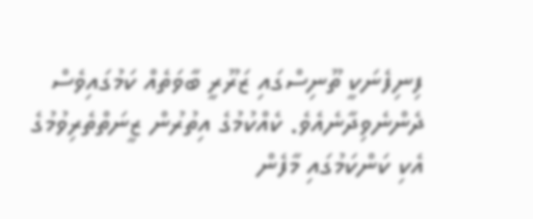ފިނިފެނަކީ ތޫނިސްގައި ޒަރޫރީ ބާވަތެއް ކަމުގައިވެސް ދެންނެވިދާނެއެވެ. ކެއްކުމުގެ އިތުރުން ޒީނަތްތެރިވުމުގެ އެކި ކަންކަމުގައި މާފެން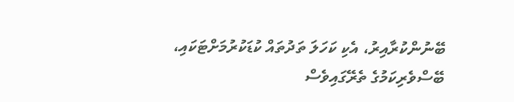ބޭނުންކުރާއިރު، އެކި ކަހަލަ ތަދުތައް ކުޑަކުރުމަށްޓަކައި، ބޭސްވެރިކަމުގެ ތެރޭގައިވެސް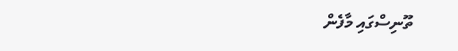ތޫނިސްގައި މާފެން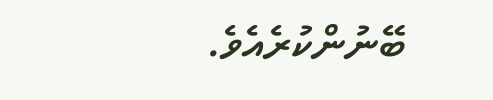ބޭނުންކުރެއެވެ.